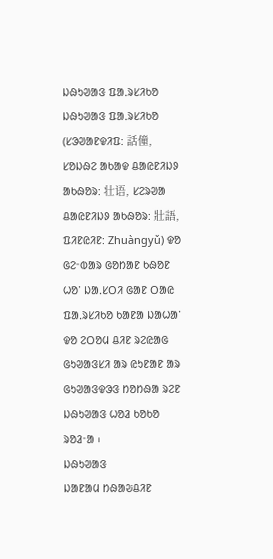ᱡᱷᱩᱣᱟᱝ ᱯᱟᱹᱨᱥᱤᱠᱚ
ᱡᱷᱩᱣᱟᱝ ᱯᱟᱹᱨᱥᱤᱠᱚ (ᱥᱳᱣᱟᱱᱫᱤᱯ: 話僮, ᱥᱚᱡᱷᱮ ᱟᱠᱟᱫ ᱪᱟᱭᱱᱤᱡᱽ ᱟᱠᱷᱚᱨ: 壮语, ᱥᱮᱨᱣᱟ ᱪᱟᱭᱱᱤᱡᱽ ᱟᱠᱷᱚᱨ: 壯語, ᱯᱤᱱᱭᱤᱱ: Zhuàngyǔ) ᱫᱚ ᱜᱮᱼᱵᱟᱨ ᱜᱚᱴᱟᱱ ᱠᱷᱚᱱ ᱦᱚᱸ ᱡᱟᱹᱥᱛᱤ ᱜᱟᱱ ᱛᱟᱭ ᱯᱟᱹᱨᱥᱤᱠᱚ ᱠᱟᱱᱟ ᱡᱟᱦᱟᱸ ᱫᱚ ᱮᱛᱚᱢ ᱪᱤᱱ ᱨᱮᱭᱟᱜ ᱜᱩᱣᱟᱝᱥᱤ ᱟᱨ ᱭᱩᱱᱟᱱ ᱟᱨ ᱜᱩᱣᱟᱝᱫᱳᱝ ᱴᱚᱴᱷᱟ ᱨᱮᱱ ᱡᱷᱩᱣᱟᱝ ᱦᱚᱲ ᱠᱚᱠᱚ ᱨᱚᱲᱼᱟ ᱾
ᱡᱷᱩᱣᱟᱝ
ᱡᱟᱱᱟᱢ ᱴᱷᱟᱶᱪᱤᱱ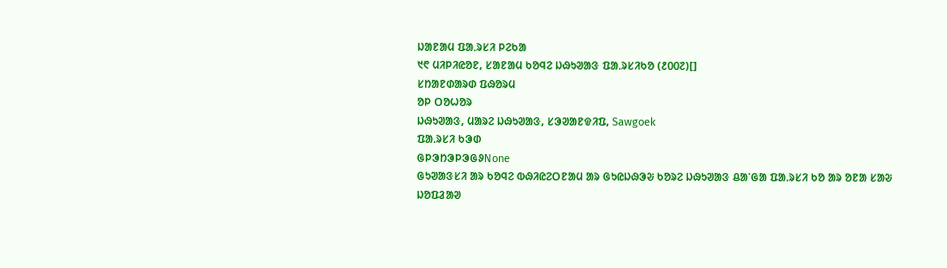ᱡᱟᱱᱟᱢ ᱯᱟᱹᱨᱥᱤ ᱞᱮᱠᱟ
᱑᱖ ᱢᱤᱞᱤᱭᱚᱱ, ᱥᱟᱱᱟᱢ ᱠᱚᱧᱮ ᱡᱷᱩᱣᱟᱝ ᱯᱟᱹᱨᱥᱤᱠᱚ (᱒᱐᱐᱗)[]
ᱥᱴᱟᱱᱰᱟᱨᱰ ᱯᱷᱚᱨᱢ
ᱚᱞ ᱛᱚᱦᱚᱨ
ᱡᱷᱩᱣᱟᱝ, ᱢᱟᱨᱮ ᱡᱷᱩᱣᱟᱝ, ᱥᱳᱣᱟᱱᱫᱤᱯ, Sawgoek
ᱯᱟᱹᱨᱥᱤ ᱠᱳᱰ
ᱜᱞᱳᱴᱳᱞᱳᱜᱽNone
ᱜᱩᱣᱟᱝᱥᱤ ᱟᱨ ᱠᱚᱧᱮ ᱵᱷᱤᱭᱮᱛᱱᱟᱢ ᱟᱨ ᱜᱩᱭᱡᱷᱳᱶ ᱠᱚᱨᱮ ᱡᱷᱩᱣᱟᱝ ᱪᱟᱸᱜᱟ ᱯᱟᱹᱨᱥᱤ ᱠᱚ ᱟᱨ ᱚᱱᱟ ᱥᱟᱶ ᱡᱚᱯᱲᱟᱣ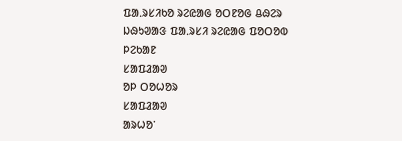ᱯᱟᱹᱨᱥᱤᱠᱚ ᱨᱮᱭᱟᱜ ᱚᱛᱱᱚᱜ ᱪᱷᱮᱨ
ᱡᱷᱩᱣᱟᱝ ᱯᱟᱹᱨᱥᱤ ᱨᱮᱭᱟᱜ ᱯᱚᱛᱚᱵ
ᱞᱮᱠᱟᱱ
ᱥᱟᱯᱲᱟᱣ
ᱚᱞ ᱛᱚᱦᱚᱨ
ᱥᱟᱯᱲᱟᱣ
ᱟᱨᱦᱚᱸ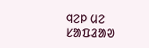ᱧᱮᱞ ᱢᱮ
ᱥᱟᱯᱲᱟᱣ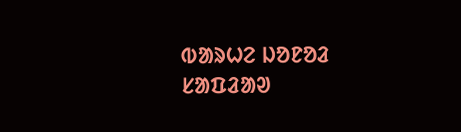ᱵᱟᱨᱦᱮ ᱡᱚᱱᱚᱲ
ᱥᱟᱯᱲᱟᱣ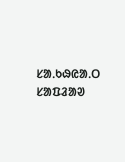ᱥᱟᱹᱠᱷᱭᱟᱹᱛ
ᱥᱟᱯᱲᱟᱣ